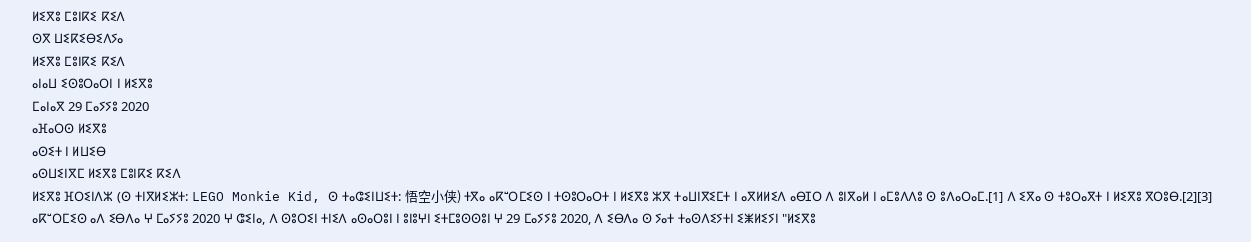ⵍⵉⴳⵓ ⵎⵓⵏⴽⵉ ⴽⵉⴷ
ⵙⴳ ⵡⵉⴽⵉⴱⵉⴷⵢⴰ
ⵍⵉⴳⵓ ⵎⵓⵏⴽⵉ ⴽⵉⴷ
ⴰⵏⴰⵡ ⵉⵙⵓⵔⴰⵔⵏ ⵏ ⵍⵉⴳⵓ
ⵎⴰⵏⴰⴳ 29 ⵎⴰⵢⵢⵓ 2020
ⴰⴼⴰⵔⵙ ⵍⵉⴳⵓ
ⴰⵙⵉⵜ ⵏ ⵍⵡⵉⴱ
ⴰⵙⵡⵉⵏⴳⵎ ⵍⵉⴳⵓ ⵎⵓⵏⴽⵉ ⴽⵉⴷ
ⵍⵉⴳⵓ ⴼⵔⵉⵏⴷⵣ (ⵙ ⵜⵏⴳⵍⵉⵣⵜ: LEGO Monkie Kid, ⵙ ⵜⴰⵛⵉⵏⵡⵉⵜ: 悟空小侠) ⵜⴳⴰ ⴰⴽⵯⵔⵎⵉⵙ ⵏ ⵜⵙⵓⵔⴰⵔⵜ ⵏ ⵍⵉⴳⵓ ⵣⴳ ⵜⴰⵡⵏⴳⵉⵎⵜ ⵏ ⴰⴳⵍⵍⵉⴷ ⴰⴱⵊⵔ ⴷ ⵓⵏⴳⴰⵍ ⵏ ⴰⵎⵓⴷⴷⵓ ⵙ ⵓⴷⴰⵔⴰⵎ.[1] ⴷ ⵉⴳⴰ ⵙ ⵜⵓⵔⴰⴳⵜ ⵏ ⵍⵉⴳⵓ ⴳⵔⵓⴱ.[2][3] ⴰⴽⵯⵔⵎⵉⵙ ⴰⴷ ⵉⴱⴷⴰ ⵖ ⵎⴰⵢⵢⵓ 2020 ⵖ ⵛⵉⵏⴰ, ⴷ ⵙⵓⵔⵉⵏ ⵜⵏⵉⴷ ⴰⵙⴰⵔⵓⵏ ⵏ ⵓⵏⵓⵖⵏ ⵉⵜⵎⵓⵙⵙⵓⵏ ⵖ 29 ⵎⴰⵢⵢⵓ 2020, ⴷ ⵉⴱⴷⴰ ⵙ ⵢⴰⵜ ⵜⴰⵙⴷⵉⵢⵜⵏ ⵉⵥⵍⵉⵢⵏ "ⵍⵉⴳⵓ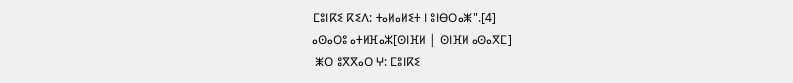ⵎⵓⵏⴽⵉ ⴽⵉⴷ: ⵜⴰⵍⴰⵍⵉⵜ ⵏ ⵓⵏⴱⵔⴰⵥ".[4]
ⴰⵙⴰⵔⵓ ⴰⵜⵍⴼⴰⵣ[ⵙⵏⴼⵍ | ⵙⵏⴼⵍ ⴰⵙⴰⴳⵎ]
 ⵥⵔ ⵓⴳⴳⴰⵔ ⵖ: ⵎⵓⵏⴽⵉ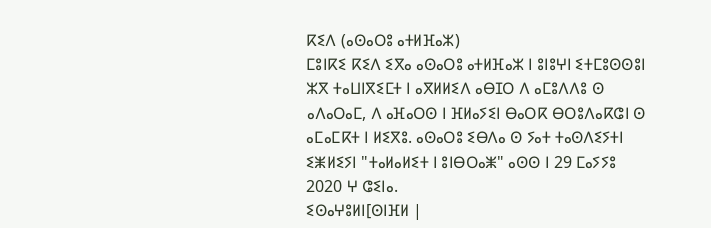ⴽⵉⴷ (ⴰⵙⴰⵔⵓ ⴰⵜⵍⴼⴰⵣ)
ⵎⵓⵏⴽⵉ ⴽⵉⴷ ⵉⴳⴰ ⴰⵙⴰⵔⵓ ⴰⵜⵍⴼⴰⵣ ⵏ ⵓⵏⵓⵖⵏ ⵉⵜⵎⵓⵙⵙⵓⵏ ⵣⴳ ⵜⴰⵡⵏⴳⵉⵎⵜ ⵏ ⴰⴳⵍⵍⵉⴷ ⴰⴱⵊⵔ ⴷ ⴰⵎⵓⴷⴷⵓ ⵙ ⴰⴷⴰⵔⴰⵎ, ⴷ ⴰⴼⴰⵔⵙ ⵏ ⴼⵍⴰⵢⵉⵏ ⴱⴰⵔⴽ ⴱⵔⵓⴷⴰⴽⵛⵏ ⵙ ⴰⵎⴰⵎⴽⵜ ⵏ ⵍⵉⴳⵓ. ⴰⵙⴰⵔⵓ ⵉⴱⴷⴰ ⵙ ⵢⴰⵜ ⵜⴰⵙⴷⵉⵢⵜⵏ ⵉⵥⵍⵉⵢⵏ "ⵜⴰⵍⴰⵍⵉⵜ ⵏ ⵓⵏⴱⵔⴰⵥ" ⴰⵙⵙ ⵏ 29 ⵎⴰⵢⵢⵓ 2020 ⵖ ⵛⵉⵏⴰ.
ⵉⵙⴰⵖⵓⵍⵏ[ⵙⵏⴼⵍ |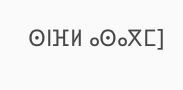ⵙⵏⴼⵍ ⴰⵙⴰⴳⵎ]